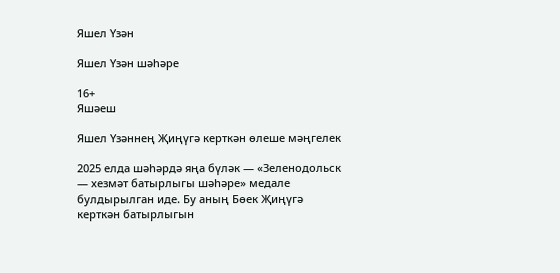Яшел Үзән

Яшел Үзән шәһәре

16+
Яшәеш

Яшел Үзәннең Җиңүгә керткән өлеше мәңгелек

2025 елда шәһәрдә яңа бүләк — «Зеленодольск — хезмәт батырлыгы шәһәре» медале булдырылган иде. Бу аның Бөек Җиңүгә керткән батырлыгын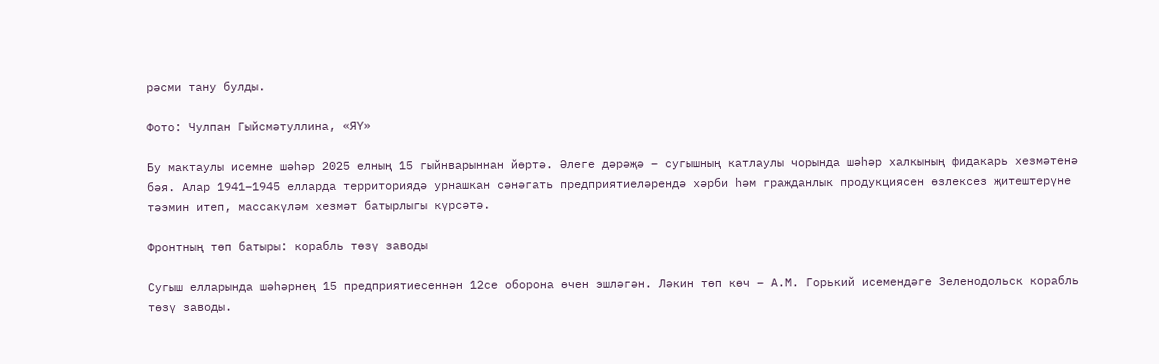рәсми тану булды.

Фото: Чулпан Гыйсмәтуллина, «ЯҮ»

Бу мактаулы исемне шәһәр 2025 елның 15 гыйнварыннан йөртә. Әлеге дәрәҗә – сугышның катлаулы чорында шәһәр халкының фидакарь хезмәтенә бәя. Алар 1941–1945 елларда территориядә урнашкан сәнәгать предприятиеләрендә хәрби һәм гражданлык продукциясен өзлексез җитештерүне тәэмин итеп, массакүләм хезмәт батырлыгы күрсәтә.

Фронтның төп батыры: корабль төзү заводы

Сугыш елларында шәһәрнең 15 предприятиесеннән 12се оборона өчен эшләгән. Ләкин төп көч – А.М. Горький исемендәге Зеленодольск корабль төзү заводы.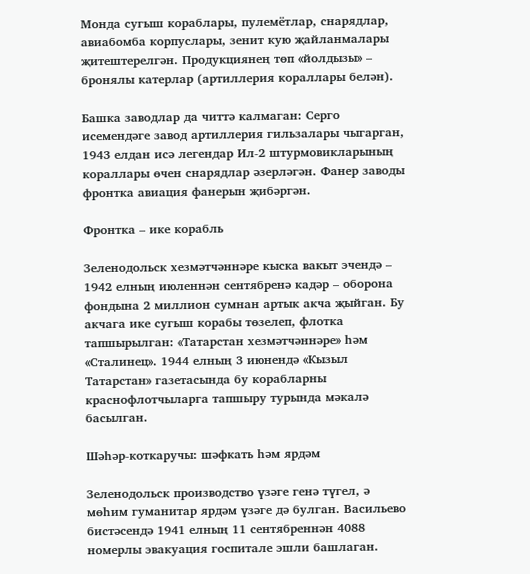Монда сугыш кораблары, пулемётлар, снарядлар, авиабомба корпуслары, зенит кую җайланмалары җитештерелгән. Продукциянең төп «йолдызы» – бронялы катерлар (артиллерия кораллары белән).

Башка заводлар да читтә калмаган: Серго исемендәге завод артиллерия гильзалары чыгарган, 1943 елдан исә легендар Ил-2 штурмовикларының кораллары өчен снарядлар әзерләгән. Фанер заводы фронтка авиация фанерын җибәргән.

Фронтка – ике корабль

Зеленодольск хезмәтчәннәре кыска вакыт эчендә – 1942 елның июленнән сентябренә кадәр – оборона фондына 2 миллион сумнан артык акча җыйган. Бу акчага ике сугыш корабы төзелеп, флотка тапшырылган: «Татарстан хезмәтчәннәре» һәм «Сталинец». 1944 елның 3 июнендә «Кызыл Татарстан» газетасында бу корабларны краснофлотчыларга тапшыру турында мәкалә басылган.

Шәһәр-коткаручы: шәфкать һәм ярдәм

Зеленодольск производство үзәге генә түгел, ә мөһим гуманитар ярдәм үзәге дә булган. Васильево бистәсендә 1941 елның 11 сентябреннән 4088 номерлы эвакуация госпитале эшли башлаган.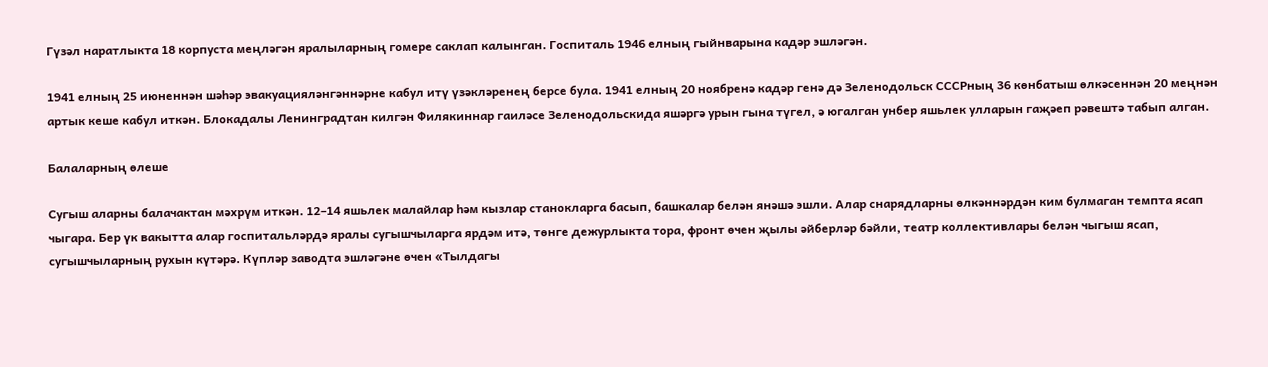Гүзәл наратлыкта 18 корпуста меңләгән яралыларның гомере саклап калынган. Госпиталь 1946 елның гыйнварына кадәр эшләгән.

1941 елның 25 июненнән шәһәр эвакуацияләнгәннәрне кабул итү үзәкләренең берсе була. 1941 елның 20 ноябренә кадәр генә дә Зеленодольск СССРның 36 көнбатыш өлкәсеннән 20 меңнән артык кеше кабул иткән. Блокадалы Ленинградтан килгән Филякиннар гаиләсе Зеленодольскида яшәргә урын гына түгел, ә югалган унбер яшьлек улларын гаҗәеп рәвештә табып алган.

Балаларның өлеше

Сугыш аларны балачактан мәхрүм иткән. 12–14 яшьлек малайлар һәм кызлар станокларга басып, башкалар белән янәшә эшли. Алар снарядларны өлкәннәрдән ким булмаган темпта ясап чыгара. Бер үк вакытта алар госпитальләрдә яралы сугышчыларга ярдәм итә, төнге дежурлыкта тора, фронт өчен җылы әйберләр бәйли, театр коллективлары белән чыгыш ясап, сугышчыларның рухын күтәрә. Күпләр заводта эшләгәне өчен «Тылдагы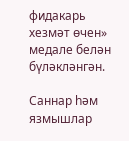фидакарь хезмәт өчен» медале белән бүләкләнгән.

Саннар һәм язмышлар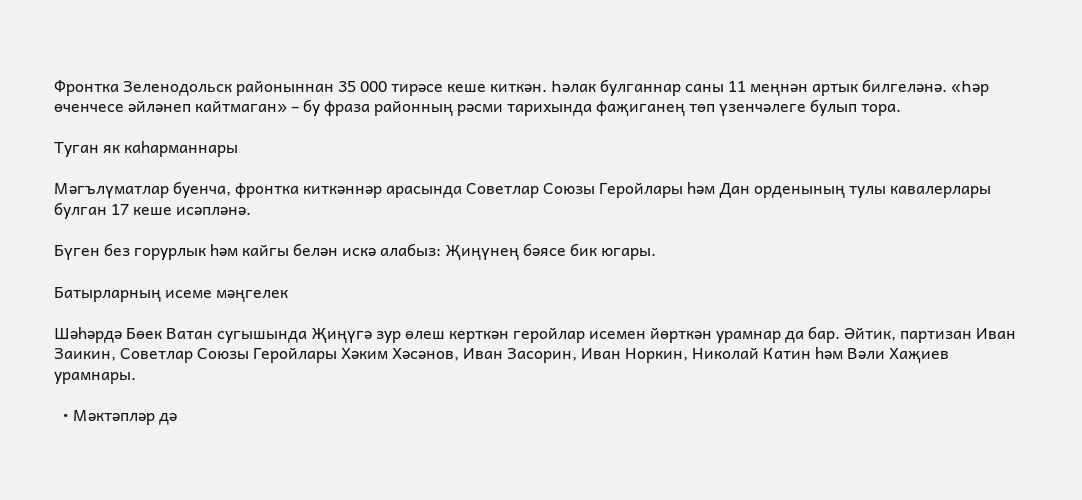Фронтка Зеленодольск районыннан 35 000 тирәсе кеше киткән. Һәлак булганнар саны 11 меңнән артык билгеләнә. «Һәр өченчесе әйләнеп кайтмаган» – бу фраза районның рәсми тарихында фаҗиганең төп үзенчәлеге булып тора.

Туган як каһарманнары

Мәгълүматлар буенча, фронтка киткәннәр арасында Советлар Союзы Геройлары һәм Дан орденының тулы кавалерлары булган 17 кеше исәпләнә.

Бүген без горурлык һәм кайгы белән искә алабыз: Җиңүнең бәясе бик югары.

Батырларның исеме мәңгелек

Шәһәрдә Бөек Ватан сугышында Җиңүгә зур өлеш керткән геройлар исемен йөрткән урамнар да бар. Әйтик, партизан Иван Заикин, Советлар Союзы Геройлары Хәким Хәсәнов, Иван Засорин, Иван Норкин, Николай Катин һәм Вәли Хаҗиев урамнары.

  • Мәктәпләр дә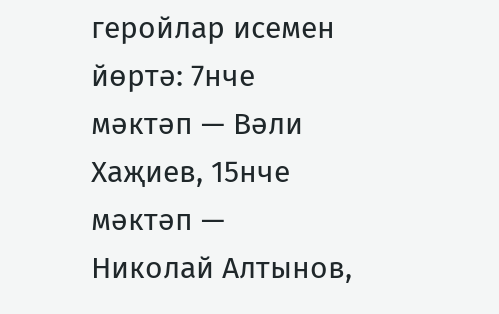геройлар исемен йөртә: 7нче мәктәп — Вәли Хаҗиев, 15нче мәктәп — Николай Алтынов,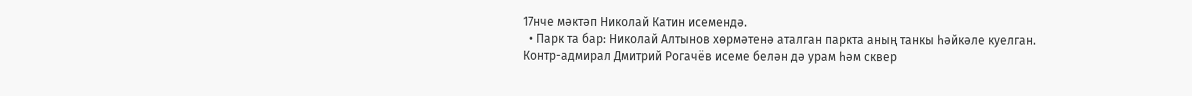17нче мәктәп Николай Катин исемендә.
  • Парк та бар: Николай Алтынов хөрмәтенә аталган паркта аның танкы һәйкәле куелган. Контр-адмирал Дмитрий Рогачёв исеме белән дә урам һәм сквер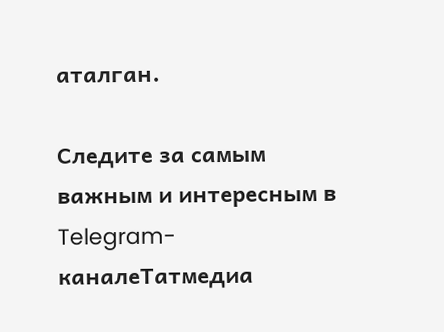аталган.

Следите за самым важным и интересным в Telegram-каналеТатмедиа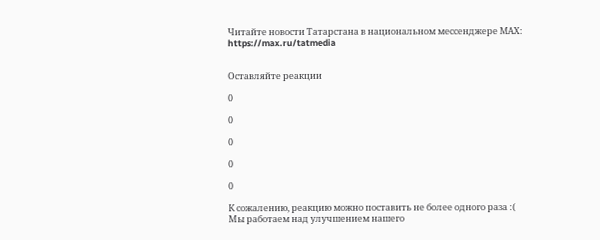Читайте новости Татарстана в национальном мессенджере MАХ: https://max.ru/tatmedia


Оставляйте реакции

0

0

0

0

0

К сожалению, реакцию можно поставить не более одного раза :(
Мы работаем над улучшением нашего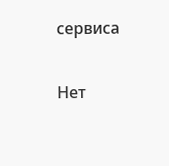сервиса

Нет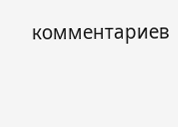комментариев